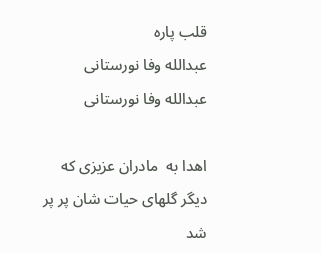قلب پاره
عبدالله وفا نورستانی عبدالله وفا نورستانی

اهدا به  مادران عزیزی که دیگر گلهای حیات شان پر پر شد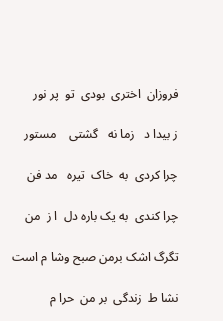فروزان  اختری  بودی  تو  پر نور

ز بیدا د   زما نه   گشتی    مستور

چرا کردی  به  خاک  تیره   مد فن

چرا کندی  به یک باره دل  ا ز  من

تگرگ اشک برمن صبح وشا م است

نشا ط  زندگی  بر من  حرا م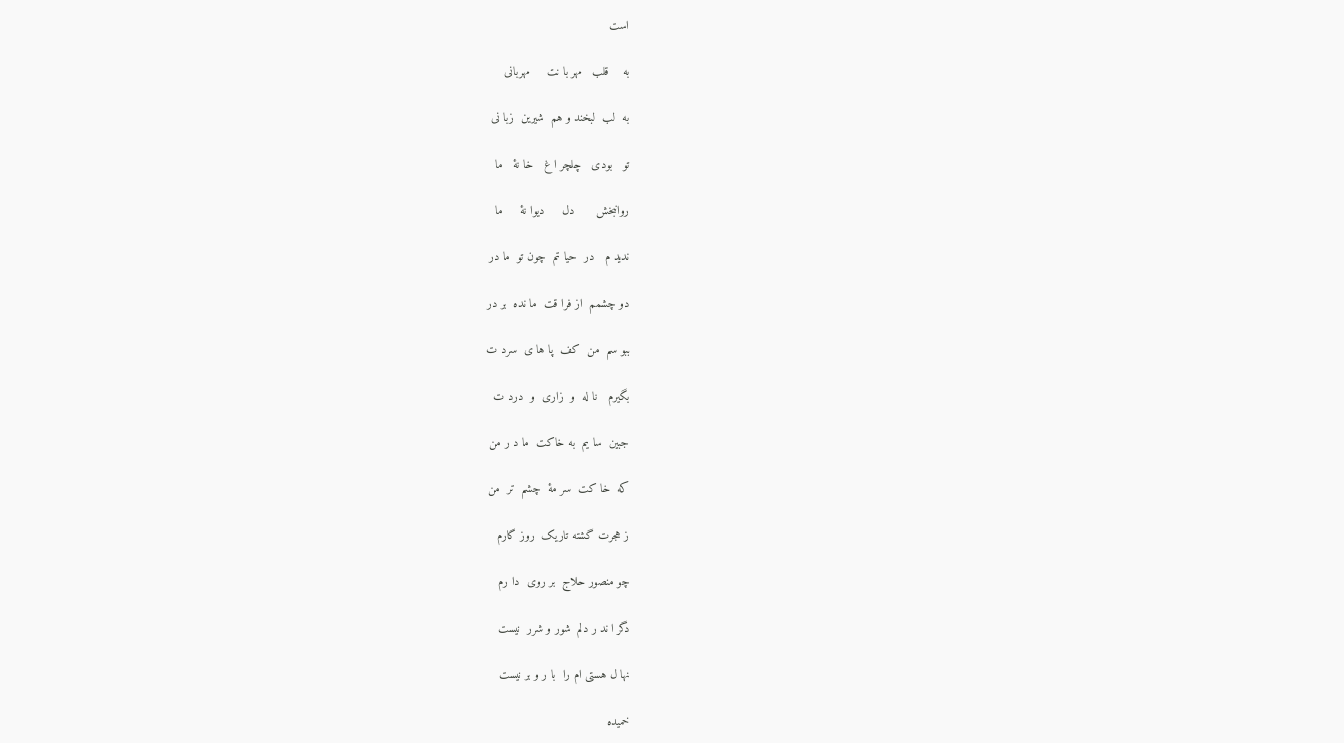است

به    قلب   مهر با نت     مهربانی

به  لب  لبخند و هم  شیرین  زبا نی

تو   بودی   چلچر ا غ   خا نۀ   ما

روانبخش      دل     دیوا نۀ     ما

ندید م   در  حیا تم  چون تو  ما در

دو چشمم  از فرا قت  ما نده  بر در

ببو سم  من  کف  پا ها ی  سرد ت

بگیرم   نا له  و  زاری  و  درد ت

جبین  سا یم  به خاکت  ما د ر من

که  خا کت  سر مۀ  چشم  تر  من

ز هجرت گشته تاریک  روز گارم

چو منصور حلاج  بر روی  دا رم

دگر ا ند ر دلم  شور و شرر  نیست

نها ل هستی ام را  با ر و بر نیست

خمیده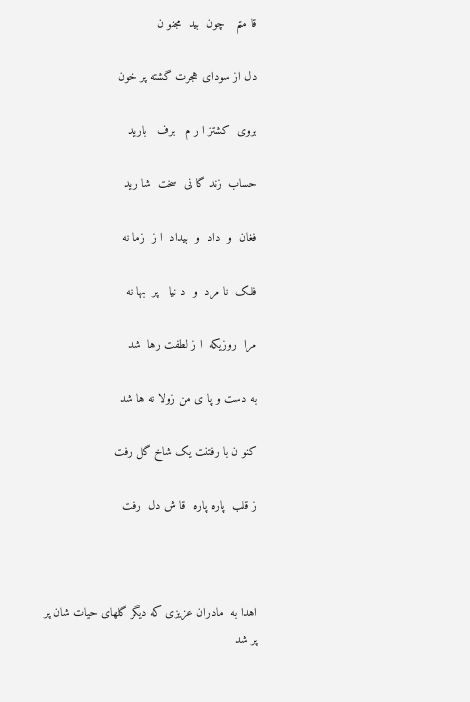قا متم   چون  بید  مجنو ن

دل از سودای هجرت گشته پر خون

بروی  کشتز ا ر م   برف   بارید

حساب  زند گا نی  سخت  شا رید

فغان  و  داد  و  بیداد  ا ز  زما نه

فلک  نا مرد  و  د نیا   پر  بها نه

مرا  روزیکه  ا ز لطفت رها  شد

به دست و پا ی من زولا نه ها شد

کنو ن با رفتنت یک شاخ گل رفت

ز قلب  پاره پاره  قا ش دل  رفت



اهدا به  مادران عزیزی که دیگر گلهای حیات شان پر پر شد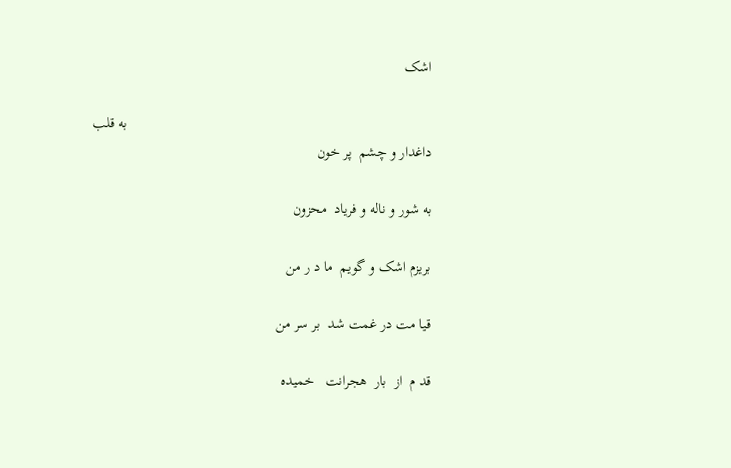اشک

                                                                                 به قلب  داغدار و چشم  پر خون

به شور و ناله و فریاد  محزون

بریزم اشک و گویم  ما د ر من

قیا مت در غمت شد  بر سر من

قد م  از  بار  هجرانت   خمیده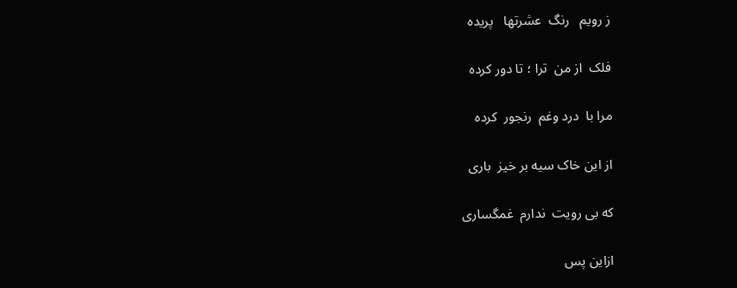ز رویم   رنگ  عشرتها   پریده

فلک  از من  ترا ؛ تا دور کرده

مرا با  درد وغم  رنجور  کرده

از این خاک سیه بر خیز  باری

که بی رویت  ندارم  غمگساری

ازاین پس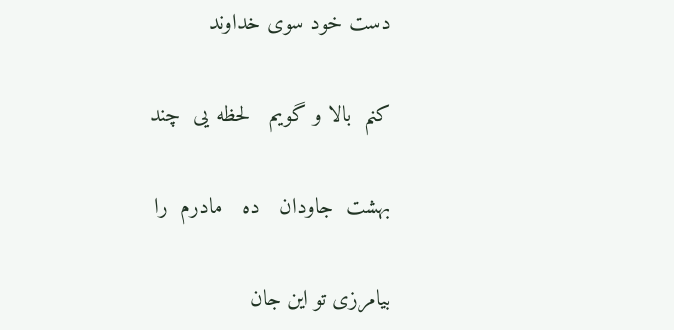دست خود سوی خداوند

کنم  بالا و گویم   لحظه یی  چند

بهشت  جاودان   ده   مادرم  را

بیامرزی تو این جان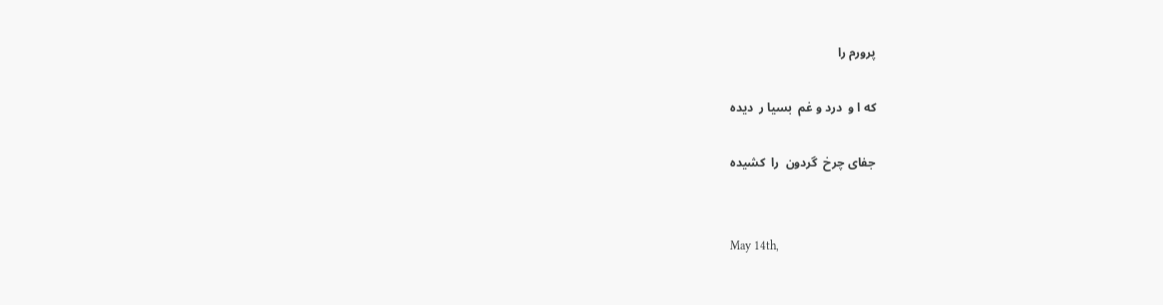پرورم را

که ا و  درد و غم  بسیا ر  دیده

جفای چرخ  گردون  را  کشیده


May 14th,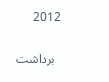2012


  برداشت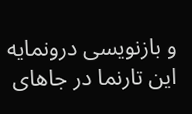و بازنویسی درونمایه این تارنما در جاهای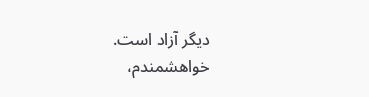دیگر آزاد است. خواهشمندم،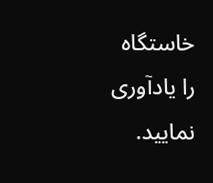خاستگاه را یادآوری نمایید.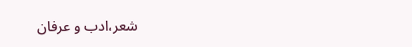شعر،ادب و عرفان